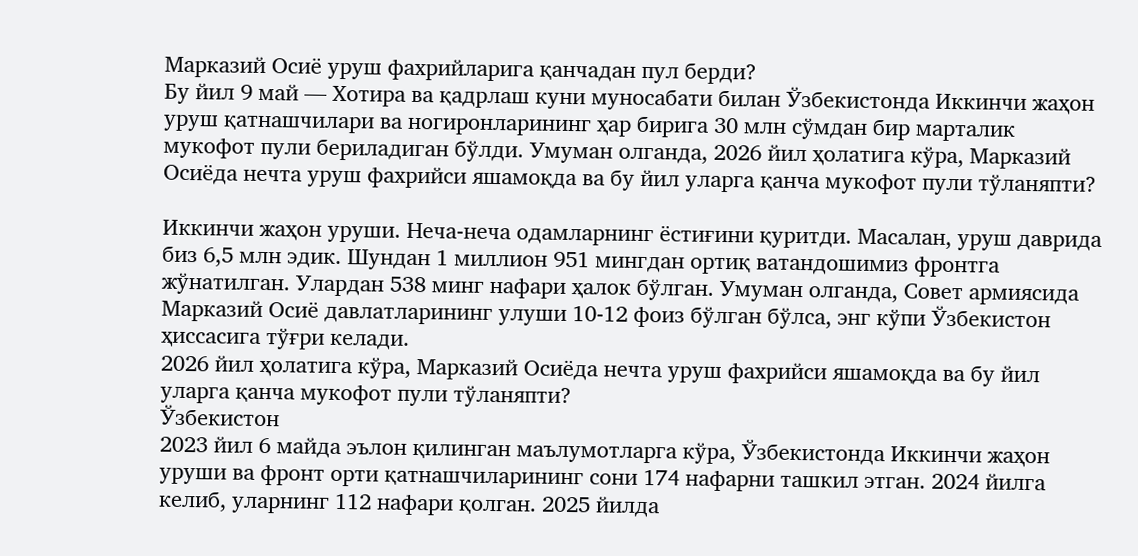Марказий Осиё уруш фахрийларига қанчадан пул берди?
Бу йил 9 май — Хотира ва қадрлаш куни муносабати билан Ўзбекистонда Иккинчи жаҳон уруш қатнашчилари ва ногиронларининг ҳар бирига 30 млн сўмдан бир марталик мукофот пули бериладиган бўлди. Умуман олганда, 2026 йил ҳолатига кўра, Марказий Осиёда нечта уруш фахрийси яшамоқда ва бу йил уларга қанча мукофот пули тўланяпти?

Иккинчи жаҳон уруши. Неча-неча одамларнинг ёстиғини қуритди. Масалан, уруш даврида биз 6,5 млн эдик. Шундан 1 миллион 951 мингдан ортиқ ватандошимиз фронтга жўнатилган. Улардан 538 минг нафари ҳалок бўлган. Умуман олганда, Совет армиясида Марказий Осиё давлатларининг улуши 10-12 фоиз бўлган бўлса, энг кўпи Ўзбекистон ҳиссасига тўғри келади.
2026 йил ҳолатига кўра, Марказий Осиёда нечта уруш фахрийси яшамоқда ва бу йил уларга қанча мукофот пули тўланяпти?
Ўзбекистон
2023 йил 6 майда эълон қилинган маълумотларга кўра, Ўзбекистонда Иккинчи жаҳон уруши ва фронт орти қатнашчиларининг сони 174 нафарни ташкил этган. 2024 йилга келиб, уларнинг 112 нафари қолган. 2025 йилда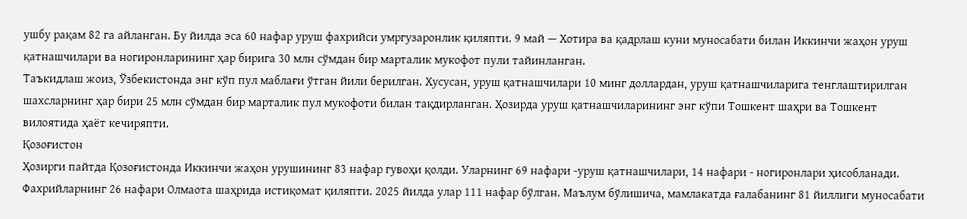ушбу рақам 82 га айланган. Бу йилда эса 60 нафар уруш фахрийси умргузаронлик қиляпти. 9 май — Хотира ва қадрлаш куни муносабати билан Иккинчи жаҳон уруш қатнашчилари ва ногиронларининг ҳар бирига 30 млн сўмдан бир марталик мукофот пули тайинланган.
Таъкидлаш жоиз, Ўзбекистонда энг кўп пул маблағи ўтган йили берилган. Хусусан, уруш қатнашчилари 10 минг доллардан, уруш қатнашчиларига тенглаштирилган шахсларнинг ҳар бири 25 млн сўмдан бир марталик пул мукофоти билан тақдирланган. Ҳозирда уруш қатнашчиларининг энг кўпи Тошкент шаҳри ва Тошкент вилоятида ҳаёт кечиряпти.
Қозоғистон
Ҳозирги пайтда Қозоғистонда Иккинчи жаҳон урушининг 83 нафар гувоҳи қолди. Уларнинг 69 нафари -уруш қатнашчилари, 14 нафари - ногиронлари ҳисобланади. Фахрийларнинг 26 нафари Олмаота шаҳрида истиқомат қиляпти. 2025 йилда улар 111 нафар бўлган. Маълум бўлишича, мамлакатда ғалабанинг 81 йиллиги муносабати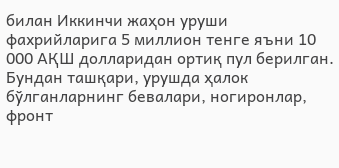билан Иккинчи жаҳон уруши фахрийларига 5 миллион тенге яъни 10 000 АҚШ долларидан ортиқ пул берилган. Бундан ташқари, урушда ҳалок бўлганларнинг бевалари, ногиронлар, фронт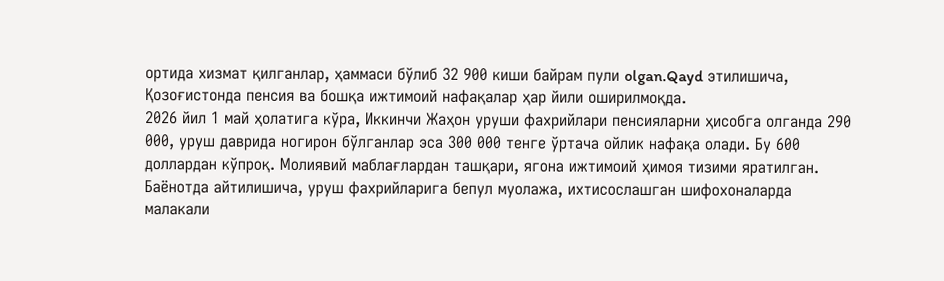ортида хизмат қилганлар, ҳаммаси бўлиб 32 900 киши байрам пули olgan.Qayd этилишича, Қозоғистонда пенсия ва бошқа ижтимоий нафақалар ҳар йили оширилмоқда.
2026 йил 1 май ҳолатига кўра, Иккинчи Жаҳон уруши фахрийлари пенсияларни ҳисобга олганда 290 000, уруш даврида ногирон бўлганлар эса 300 000 тенге ўртача ойлик нафақа олади. Бу 600 доллардан кўпроқ. Молиявий маблағлардан ташқари, ягона ижтимоий ҳимоя тизими яратилган. Баёнотда айтилишича, уруш фахрийларига бепул муолажа, ихтисослашган шифохоналарда малакали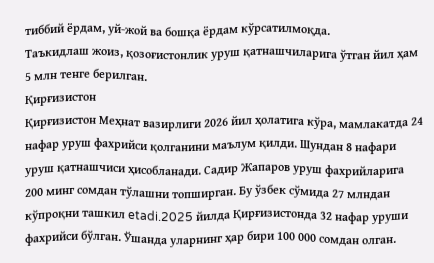тиббий ёрдам, уй-жой ва бошқа ёрдам кўрсатилмоқда.
Таъкидлаш жоиз, қозоғистонлик уруш қатнашчиларига ўтган йил ҳам 5 млн тенге берилган.
Қирғизистон
Қирғизистон Меҳнат вазирлиги 2026 йил ҳолатига кўра, мамлакатда 24 нафар уруш фахрийси қолганини маълум қилди. Шундан 8 нафари уруш қатнашчиси ҳисобланади. Садир Жапаров уруш фахрийларига 200 минг сомдан тўлашни топширган. Бу ўзбек сўмида 27 млндан кўпроқни ташкил etadi.2025 йилда Қирғизистонда 32 нафар уруши фахрийси бўлган. Ўшанда уларнинг ҳар бири 100 000 сомдан олган.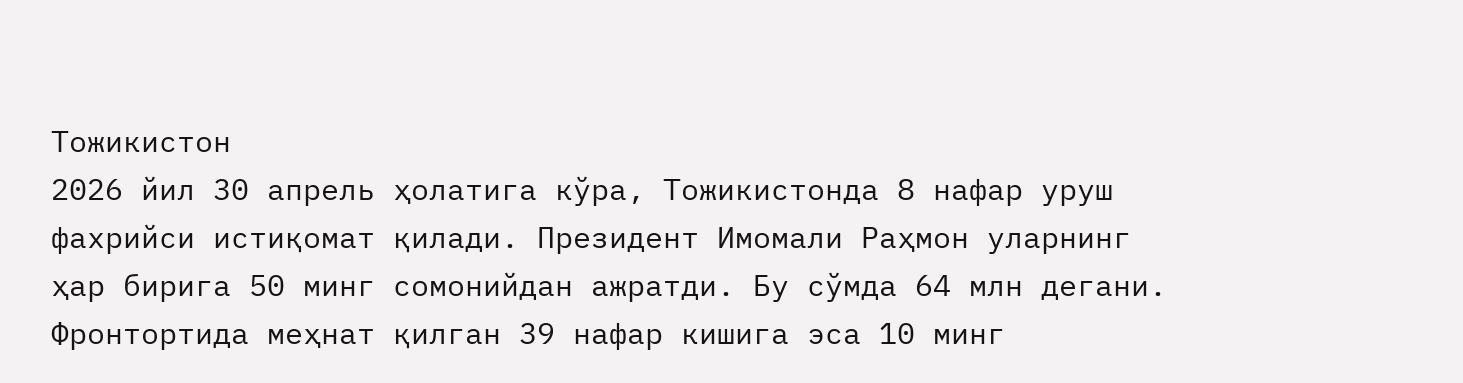Тожикистон
2026 йил 30 апрель ҳолатига кўра, Тожикистонда 8 нафар уруш фахрийси истиқомат қилади. Президент Имомали Раҳмон уларнинг ҳар бирига 50 минг сомонийдан ажратди. Бу сўмда 64 млн дегани. Фронтортида меҳнат қилган 39 нафар кишига эса 10 минг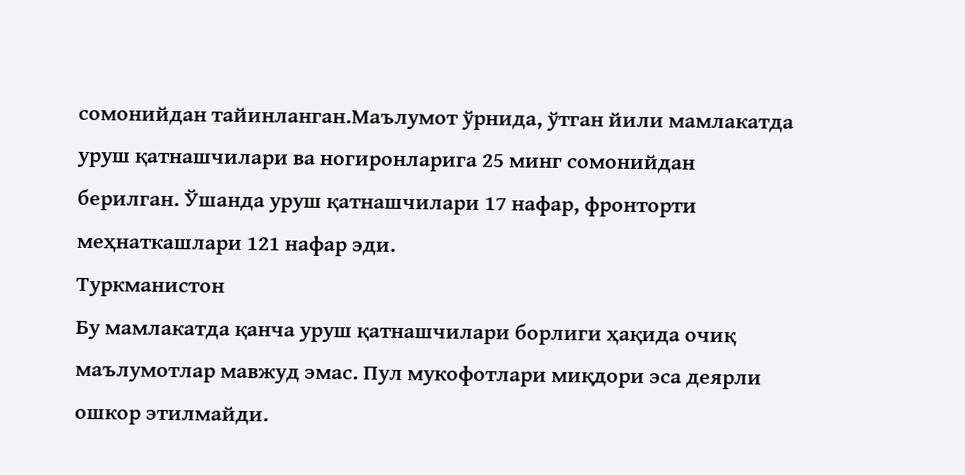сомонийдан тайинланган.Маълумот ўрнида, ўтган йили мамлакатда уруш қатнашчилари ва ногиронларига 25 минг сомонийдан берилган. Ўшанда уруш қатнашчилари 17 нафар, фронторти меҳнаткашлари 121 нафар эди.
Туркманистон
Бу мамлакатда қанча уруш қатнашчилари борлиги ҳақида очиқ маълумотлар мавжуд эмас. Пул мукофотлари миқдори эса деярли ошкор этилмайди.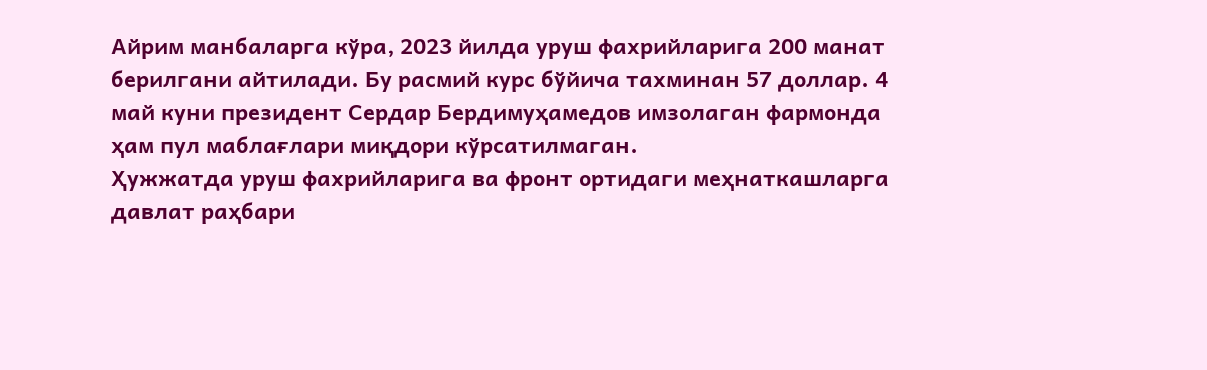Айрим манбаларга кўра, 2023 йилда уруш фахрийларига 200 манат берилгани айтилади. Бу расмий курс бўйича тахминан 57 доллар. 4 май куни президент Сердар Бердимуҳамедов имзолаган фармонда ҳам пул маблағлари миқдори кўрсатилмаган.
Ҳужжатда уруш фахрийларига ва фронт ортидаги меҳнаткашларга давлат раҳбари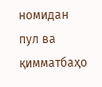номидан пул ва қимматбаҳо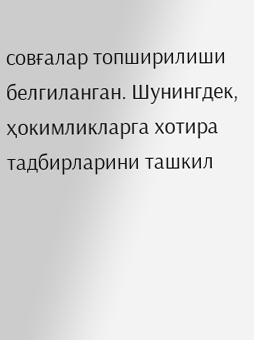совғалар топширилиши белгиланган. Шунингдек, ҳокимликларга хотира тадбирларини ташкил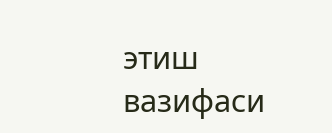этиш вазифаси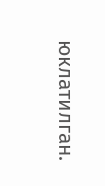юклатилган.